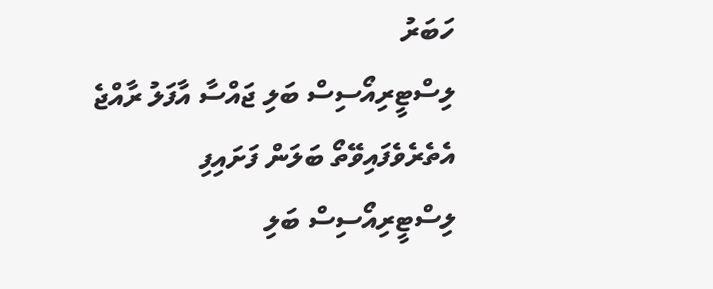ހަބަރު
ލިސްޓީރިއޯސިސް ބަލި ޖައްސާ އާފަލު ރާއްޖެ އެތެރެވެފައިވޭތޯ ބަލަން ފަށައިފި
ލިސްޓީރިއޯސިސް ބަލި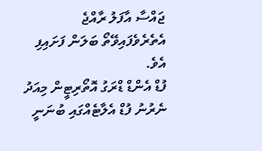ޖައްސާ އާފަލު ރާއްޖެ އެތެރެވެފައިވޭތޯ ބަލަން ފަށައިފި އެވެ.
ފުޑް އެންޑް ޑްރަގު އޮތޯރިޓީން މިއަދު ނެރުނު ފުޑް އެލާޓެއްގައި ބުނަނީ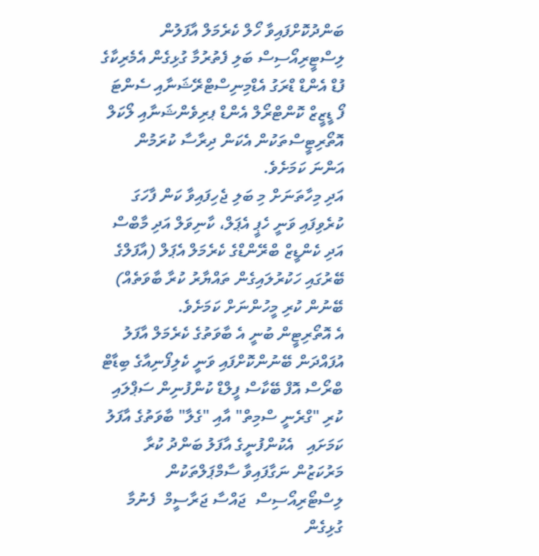ބަންދުކޮށްފައިވާ ހޯލް ކެރެމަލް އާފަލުން ލިސްޓީރިއޯސިސް ބަލި ފެތުރުމާ ގުޅިގެން އެމެރިކާގެ ފުޑް އެންޑް ޑްރަގު އެޑްމިނިސްޓްރޭޝަނާއި ސެންޓަ ފޯ ޑީޒީޒް ކޮންޓްރޯލް އެންޑް ޕރިވެންޝަނާއި ލޯކަލް އޮތޯރިޓީސްތަކުން އެކަން ދިރާސާ ކުރަމުން އަންނަ ކަމަށެވެ.
އަދި މިހާތަނަށް މި ބަލި ޖެހިފައިވާ ކަން ފާހަގަ ކުރެވިފައި ވަނީ ހެޕީ އެޕަލް، ކާނިވަލް އަދި މާބްސް އަދި ކެންޑީޒް ބްރޭންޑްގެ ކެރެމަލް އެޕަލް (އާފަލްގެ ބޭރުގައި ހަކުރުލައިގެން ތައްޔާރު ކުރާ ބާވަތެއް) ބޭނުން ކުރި މީހުންނަށް ކަމަށެވެ.
އެ އޮތޯރިޓީން ބުނީ އެ ބާވަތުގެ ކެރެމަލް އާފަލު އުފައްދަން ބޭނުންކޮށްފައި ވަނީ ކެލިފޯނިއާގެ ބިޑާޓް ބްރޯސް އޮފް ބޭކާސް ފީލްޑް ކުންފުނިން ސަޕްލައި ކުރި "ގްރެނީ ސްމިތް" އާއި "ގެލާ" ބާވަތުގެ އާފަލު ކަމަށައި   އެކުންފުނީގެ އާފަލު ބަންދު ކުރާ މަރުކަޒުން ނަގާފައިވާ ސާމްޕަލްތަކުން ލިސްޓޯރިއޯސިސް  ޖައްސާ ޖަރާސީމް  ފެނުމާ ގުޅިގެން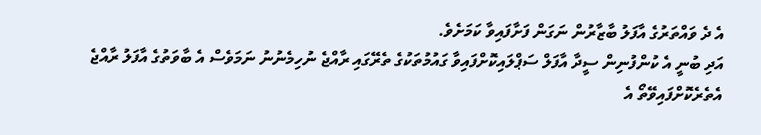އެ ދެ ވައްތަރުގެ އާފަލު ބާޒާރުން ނަގަން ފަށާފައިވާ ކަމަށެވެ.
އަދި ބުނީ އެ ކުންފުނިން ސީދާ އާފަލް ސަޕްލައިކޮށްފައިވާ ގައުމުތަކުގެ ތެރޭގައި ރާއްޖެ ނުހިމެނުނު ނަމަވެސް އެ ބާވަތުގެ އާފަލު ރާއްޖެ އެތެރެކޮށްފައިވޭތޯ އެ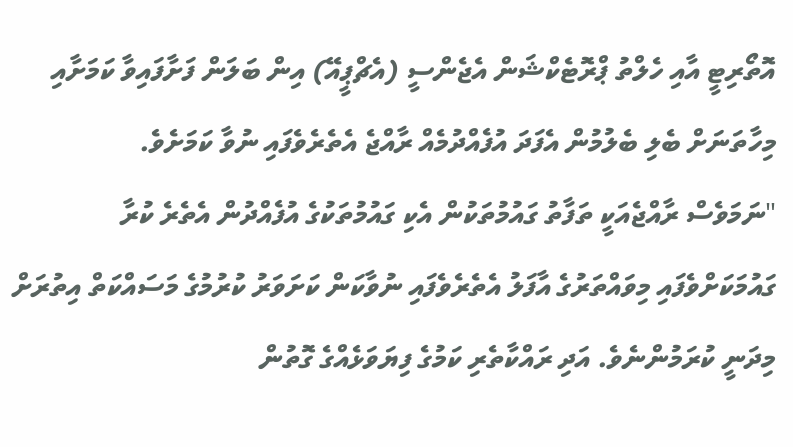އޮތޯރިޓީ އާއި ހެލްތު ޕްރޮޓެކްޝަން އެޖެންސީ (އެޗްޕީއޭ) އިން ބަލަން ފަށާފައިވާ ކަމަށާއި މިހާތަނަށް ބެލި ބެލުމުން އެފަދަ އުފެއްދުމެއް ރާއްޖެ އެތެރެވެފައި ނުވާ ކަމަށެވެ.
"ނަމަވެސް ރާއްޖެއަކީ ތަފާތު ގައުމުތަކުން އެކި ގައުމުތަކުގެ އުފެއްދުން އެތެރެ ކުރާ ގައުމަކަށްވެފައި މިވައްތަރުގެ އާފަލު އެތެރެވެފައި ނުވާކަން ކަށަވަރު ކުރުމުގެ މަސައްކަތް އިތުރަށް މިދަނީ ކުރަމުންނެވެ. އަދި ރައްކާތެރި ކަމުގެ ފިޔަވަޅެއްގެ ގޮތުން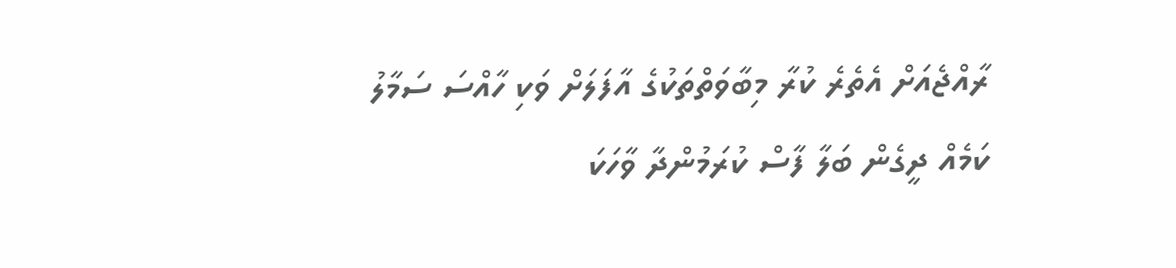ރާއްޖެއަށް އެތެރެ ކުރާ މިބާވަތްތަކުގެ އާފަލަށް ވަކި ހާއްސަ ސަމާލު ކަމެއް ދީގެން ބަލާ ފާސް ކުރަމުންދާ ވާހަކަ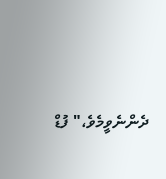ދެންނެވީމެވެ،" ފުޑް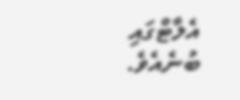އެލާޓްގައި ބުނެއެވެ.